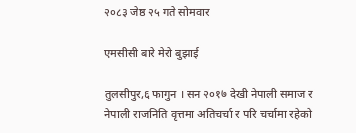२०८३ जेष्ठ २५ गते सोमवार

एमसीसी बारे मेरो बुझाई

तुलसीपुर,६ फागुन । सन २०१७ देखी नेपाली समाज र नेपाली राजनिति वृत्तमा अतिचर्चा र परि चर्चामा रहेको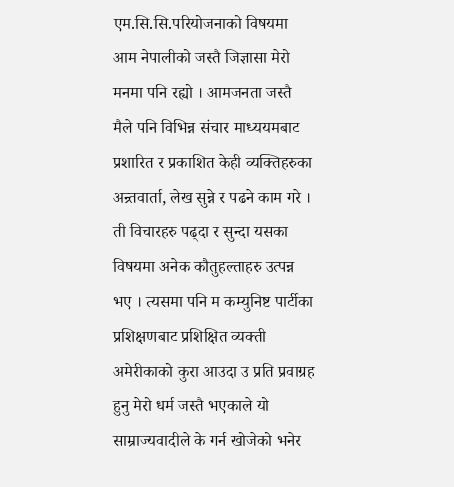एम.सि.सि.परियोजनाको विषयमा आम नेपालीको जस्तै जिज्ञासा मेरो मनमा पनि रह्यो । आमजनता जस्तै मैले पनि विभिन्न संचार माध्ययमबाट प्रशारित र प्रकाशित केही व्यक्तिहरुका अन्र्तवार्ता, लेख सुन्ने र पढने काम गरे । ती विचारहरु पढ्दा र सुन्दा यसका विषयमा अनेक कौतुहल्ताहरु उत्पन्न भए । त्यसमा पनि म कम्युनिष्ट पार्टीका प्रशिक्षणबाट प्रशिक्षित व्यक्ती अमेरीकाको कुरा आउदा उ प्रति प्रवाग्रह हुनु मेरो धर्म जस्तै भएकाले यो साम्राज्यवादीले के गर्न खोजेको भनेर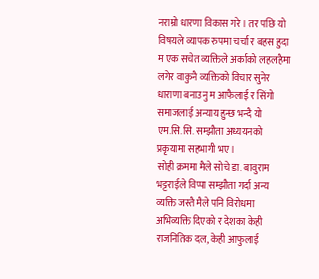नराम्रो धारणा विकास गरे । तर पछि यो विषयले व्यापक रुपमा चर्चा र बहस हुदा म एक सचेत व्यक्तिले अर्काको लहलहैमा लगेर वाकुनै व्यक्तिको विचार सुनेर धाराणा बनाउनु म आफैलाई र सिंगो समाजलाई अन्याय हुन्छ भन्दै यो एम.सि.सि. सम्झौता अध्ययनको प्रकृयामा सहभागी भए ।
सोही क्रममा मैले सोचे डा. बावुराम भट्टराईले विप्पा सम्झौता गर्दा अन्य व्यक्ति जस्तै मैले पनि विरोधमा अभिव्यक्ति दिएको र देशका केही राजनितिक दल, केही आफुलाई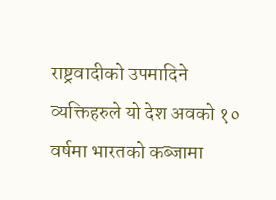राष्ट्रवादीको उपमादिने व्यक्तिहरुले यो देश अवको १० वर्षमा भारतको कब्जामा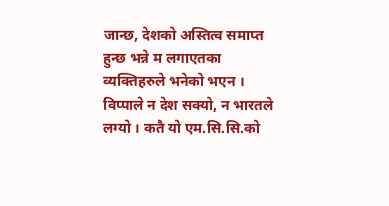जान्छ, देशको अस्तित्व समाप्त हुन्छ भन्ने म लगाएतका व्यक्तिहरुले भनेको भएन । विप्पाले न देश सक्यो, न भारतले लग्यो । कतै यो एम.सि.सि.को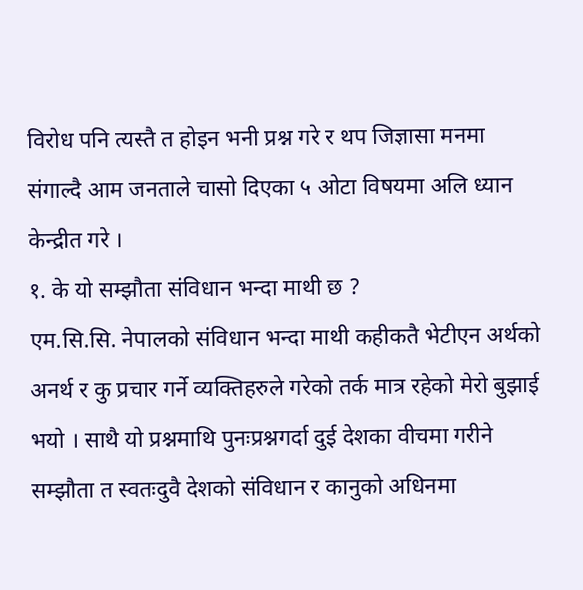विरोध पनि त्यस्तै त होइन भनी प्रश्न गरे र थप जिज्ञासा मनमा संगाल्दै आम जनताले चासो दिएका ५ ओटा विषयमा अलि ध्यान केन्द्रीत गरे ।
१. के यो सम्झौता संविधान भन्दा माथी छ ?
एम.सि.सि. नेपालको संविधान भन्दा माथी कहीकतै भेटीएन अर्थको अनर्थ र कु प्रचार गर्ने व्यक्तिहरुले गरेको तर्क मात्र रहेको मेरो बुझाई भयो । साथै यो प्रश्नमाथि पुनःप्रश्नगर्दा दुई देशका वीचमा गरीने सम्झौता त स्वतःदुवै देशको संविधान र कानुको अधिनमा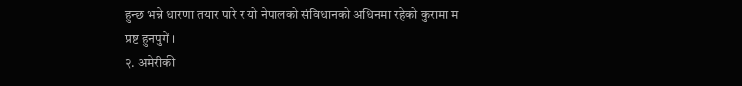हुन्छ भन्ने धारणा तयार पारे र यो नेपालको संविधानको अधिनमा रहेको कुरामा म प्रष्ट हुनपुगें ।
२. अमेरीकी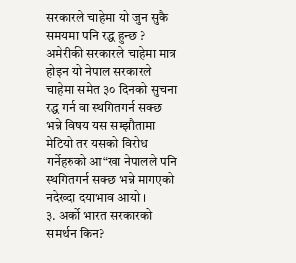सरकारले चाहेमा यो जुन सुकै समयमा पनि रद्ध हुन्छ ?
अमेरीकी सरकारले चाहेमा मात्र होइन यो नेपाल सरकारले चाहेमा समेत ३० दिनको सुचना रद्ध गर्न वा स्थगितगर्न सक्छ भन्ने विषय यस सम्झौतामा मेटियो तर यसको विरोध गर्नेहरुको आ“खा नेपालले पनि स्थगितगर्न सक्छ भन्ने मागएको नदेख्दा दयाभाव आयो ।
३. अर्को भारत सरकारको समर्थन किन?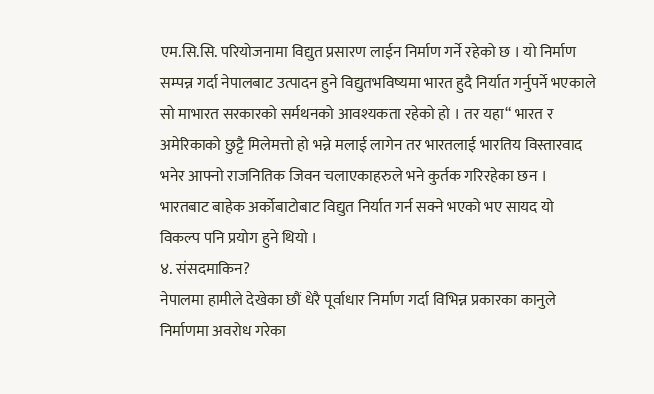एम.सि.सि. परियोजनामा विद्युत प्रसारण लाईन निर्माण गर्ने रहेको छ । यो निर्माण सम्पन्न गर्दा नेपालबाट उत्पादन हुने विद्युतभविष्यमा भारत हुदै निर्यात गर्नुपर्ने भएकाले सो माभारत सरकारको सर्मथनको आवश्यकता रहेको हो । तर यहा“ भारत र अमेरिकाको छुट्टै मिलेमत्तो हो भन्ने मलाई लागेन तर भारतलाई भारतिय विस्तारवाद भनेर आफ्नो राजनितिक जिवन चलाएकाहरुले भने कुर्तक गरिरहेका छन । भारतबाट बाहेक अर्कोबाटोबाट विद्युत निर्यात गर्न सक्ने भएको भए सायद यो विकल्प पनि प्रयोग हुने थियो ।
४. संसदमाकिन?
नेपालमा हामीले देखेका छौं धेरै पूर्वाधार निर्माण गर्दा विभिन्न प्रकारका कानुले निर्माणमा अवरोध गरेका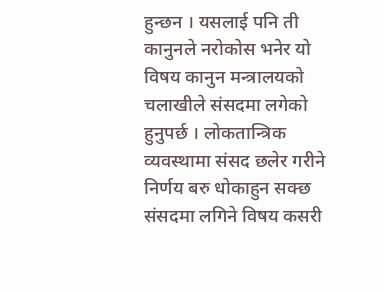हुन्छन । यसलाई पनि ती कानुनले नरोकोस भनेर यो विषय कानुन मन्त्रालयको चलाखीले संसदमा लगेको हुनुपर्छ । लोकतान्त्रिक व्यवस्थामा संसद छलेर गरीने निर्णय बरु धोकाहुन सक्छ संसदमा लगिने विषय कसरी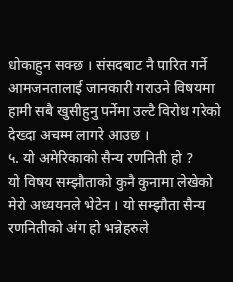धोकाहुन सक्छ । संसदबाट नै पारित गर्ने आमजनतालाई जानकारी गराउने विषयमा हामी सबै खुसीहुनु पर्नेमा उल्टै विरोध गरेको देख्दा अचम्म लागरे आउछ ।
५. यो अमेरिकाको सैन्य रणनिती हो ?
यो विषय सम्झौताको कुनै कुनामा लेखेको मेरो अध्ययनले भेटेन । यो सम्झौता सैन्य रणनितीको अंग हो भन्नेहरुले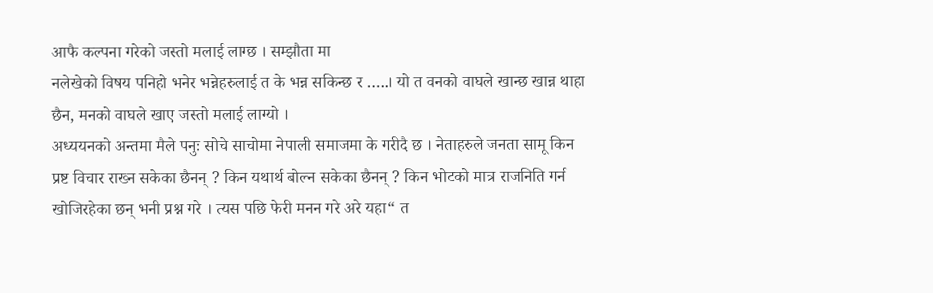आफै कल्पना गरेको जस्तो मलाई लाग्छ । सम्झौता मा
नलेखेको विषय पनिहो भनेर भन्नेहरुलाई त के भन्न सकिन्छ र …..। यो त वनको वाघले खान्छ खान्न थाहा छैन, मनको वाघले खाए जस्तो मलाई लाग्यो ।
अध्ययनको अन्तमा मैले पनुः सोचे साचोमा नेपाली समाजमा के गरीदै छ । नेताहरुले जनता सामू किन प्रष्ट विचार राख्न सकेका छैनन् ? किन यथार्थ बोल्न सकेका छैनन् ? किन भोटको मात्र राजनिति गर्न खोजिरहेका छन् भनी प्रश्न गरे । त्यस पछि फेरी मनन गरे अरे यहा“ त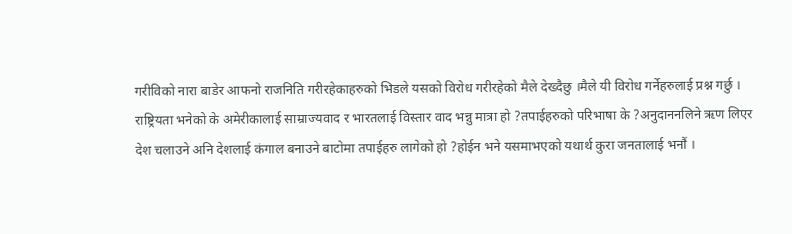गरीविको नारा बाडेर आफनो राजनिति गरीरहेकाहरुको भिडले यसको विरोध गरीरहेको मैले देख्दैछु ।मैले यी विरोध गर्नेहरुलाई प्रश्न गर्छु ।
राष्ट्रियता भनेको के अमेरीकालाई साम्राज्यवाद र भारतलाई विस्तार वाद भन्नु मात्रा हो ?तपाईहरुको परिभाषा के ?अनुदाननलिने ऋण लिएर देश चलाउने अनि देशलाई कंगाल बनाउने बाटोमा तपाईहरु लागेको हो ?होईन भने यसमाभएको यथार्थ कुरा जनतालाई भनौं ।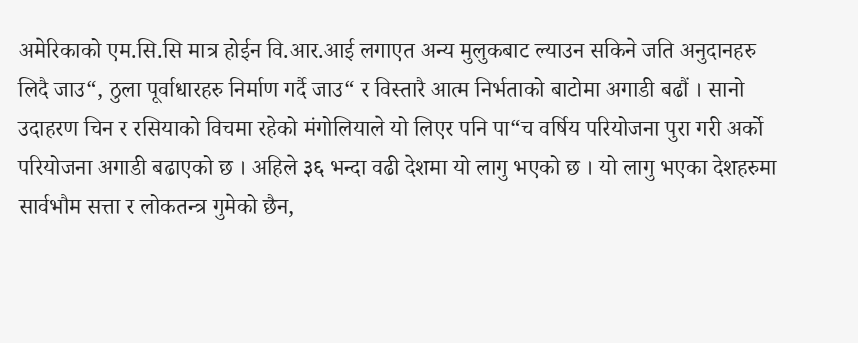अमेरिकाको एम.सि.सि मात्र होईन वि.आर.आई लगाएत अन्य मुलुकबाट ल्याउन सकिने जति अनुदानहरु लिदै जाउ“, ठुला पूर्वाधारहरु निर्माण गर्दै जाउ“ र विस्तारै आत्म निर्भताको बाटोमा अगाडी बढौं । सानो उदाहरण चिन र रसियाको विचमा रहेको मंगोलियाले यो लिएर पनि पा“च वर्षिय परियोजना पुरा गरी अर्को परियोजना अगाडी बढाएको छ । अहिले ३६ भन्दा वढी देशमा यो लागु भएको छ । यो लागु भएका देशहरुमा सार्वभौम सत्ता र लोकतन्त्र गुमेको छैन,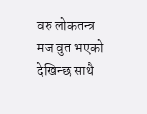वरु लोकतन्त्र मज वुत भएको देखिन्छ साथै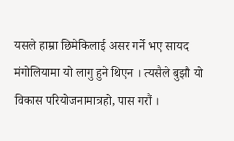यसले हाम्रा छिमेकिलाई असर गर्ने भए सायद मंगोलियामा यो लागु हुने थिएन । त्यसैले बुझौ यो विकास परियोजनामात्रहो, पास गरौं ।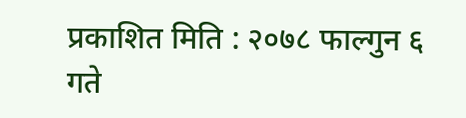प्रकाशित मिति : २०७८ फाल्गुन ६ गते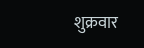शुक्रवार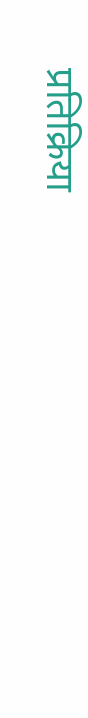प्रतिक्रिया